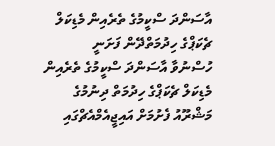އާސަންދަ ސްކީމުގެ ތެރެއިން މެޑިކަލް ޗެކަޕްގެ ހިދުމަތްދޭން ފަށަނީ
ހުސްނުވާ އާސަންދަ ސްކީމުގެ ތެރެއިން މެޑިކަލް ޗެކަޕްގެ ހިދުމަތް ދިނުމުގެ މަޝްރޫއު ފެށުމަށް އައިޖީއެމްއެޗްގައި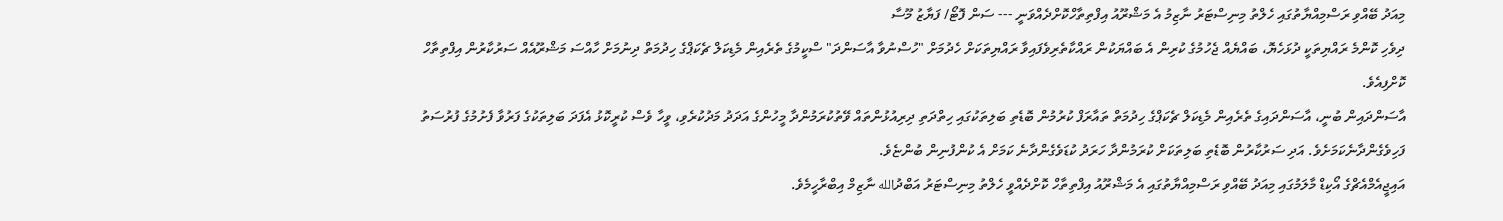މިއަދު ބޭއްވި ރަސްމިއްޔާތުގައި ހެލްތު މިނިސްޓަރު ނާޒިމު އެ މަޝްރޫއު އިފްތިތާހްކޮށްދެއްވަނީ --- ސަން ފޮޓޯ/ ފަޔާޒު މޫސާ
ދިވެހި ކޮންމެ ރައްޔިތަކީ ދުޅަހެޔޮ، ބައްޔެއް ޖެހުމުގެ ކުރިން އެ ބައްޔަކުން ރައްކާތެރިވެފައިވާ ރައްޔިތަކަށް ހެދުމަށް "ހުސްނުވާ އާސަންދަ" ސްކީމުގެ ތެރެއިން މެޑިކަލް ޗެކަޕްގެ ހިދުމަތް ދިނުމަށް ހާއްސަ މަޝްރޫއެއް ސަރުކާރުން އިފްތިތާހް ކޮށްފިއެވެ.
އާސަންދައިން ބުނީ، އާސަންދައިގެ ތެރެއިން މެޑިކަލް ޗެކަޕްގެ ހިދުމަތް ތައާރަފް ކުރުމުން ބޮޑެތި ބަލިތަކުގައި ހިތްދަތި ދިރިއުޅުންތައް ވޭތުކުރަމުންދާ މީހުންގެ އަދަދު މަދުކުރެވި، ވީހާ ވެސް ކުރީކޮޅު އެފަދަ ބަލިތަކުގެ ފަރުވާ ފެށުމުގެ ފުރުސަތު ފަހިވެގެންދާނެކަމަށެވެ. އަދި ސަރުކާރުން ބޮޑެތި ބަލިތަކަށް ކުރަމުންދާ ހަރަދު ކުޑަވެގެންދާނެ ކަމަށް އެ ކުންފުނިން ބުންޏެވެ.
އައިޖީއެމްއެޗްގެ އޯކިޑް މާލަމުގައި މިއަދު ބޭއްވި ރަސްމިއްޔާތުގައި އެ މަޝްރޫއު އިފްތިތާހް ކޮށްދެއްވީ ހެލްތު މިނިސްޓަރު އަބްދުالله ނާޒިމް އިބްރާހީމެވެ.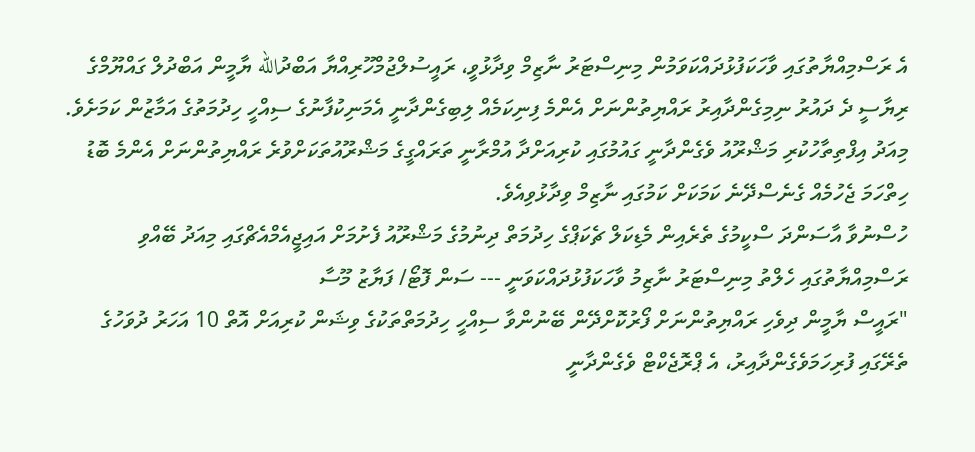އެ ރަސްމިއްޔާތުގައި ވާހަކަފުޅުދައްކަވަމުން މިނިސްޓަރު ނާޒިމް ވިދާޅުވީ، ރައީސުލްޖުމްހޫރިއްޔާ އަބްދުالله ޔާމީން އަބްދުލް ގައްޔޫމްގެ ރިޔާސީ ދެ ދައުރު ނިމިގެންދާއިރު ރައްޔިތުންނަށް އެންމެ ފިނިކަމެއް ލިބިގެންދާނީ އެމަނިކުފާނުގެ ސިއްހީ ހިދުމަތުގެ އަމާޒުން ކަމަށެވެ. މިއަދު އިފްތިތާހުކުރި މަޝްރޫއު ވެގެންދާނީ ގައުމުގައި ކުރިއަށްދާ އުމްރާނީ ތަރައްގީގެ މަޝްރޫއުތަކަށްވުރެ ރައްޔިތުންނަށް އެންމެ ބޮޑު ހިތްހަމަ ޖެހުމެއް ގެނެސްދޭނެ ކަމަކަށް ކަމުގައި ނާޒިމް ވިދާޅުވިއެވެ.
ހުސްނުވާ އާސަންދަ ސްކީމުގެ ތެރެއިން މެޑިކަލް ޗެކަޕްގެ ހިދުމަތް ދިނުމުގެ މަޝްރޫއު ފެށުމަށް އައިޖީއެމްއެޗްގައި މިއަދު ބޭއްވި ރަސްމިއްޔާތުގައި ހެލްތު މިނިސްޓަރު ނާޒިމު ވާހަކަފުޅުދައްކަވަނީ --- ސަން ފޮޓޯ/ ފަޔާޒު މޫސާ
"ރައީސް ޔާމީން ދިވެހި ރައްޔިތުންނަށް ފޯރުކޮށްދޭން ބޭނުންވާ ސިއްހީ ހިދުމަތްތަކުގެ ވިޝަން ކުރިއަށް އޮތް 10 އަހަރު ދުވަހުގެ ތެރޭގައި ފުރިހަމަވެގެންދާއިރު، އެ ޕްރޮޖެކްޓް ވެގެންދާނީ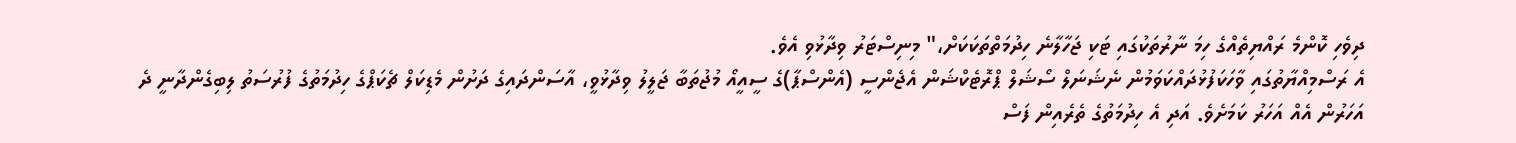ދިވެހި ކޮންމެ ރައްޔިތެއްގެ ހިމަ ނާރުތަކުގައި ޓަކި ޖަހާލާނެ ހިދުމަތްތަކަކަށް،" މިނިސްޓަރު ވިދާޅުވި އެވެ.
އެ ރަސްމިއްޔާތުގައި ވާހަކަފުޅުދައްކަވަމުން ނެޝަނަލް ސޯޝަލް ޕްރޮޓެކްޝަން އެޖެންސީ (އެންސްޕާ)ގެ ސީއީއޯ މުޖުތަބާ ޖަލީލު ވިދާޅުވީ، އާސަންދައިގެ ދަށުން މެޑިކަލް ޗެކަޕްގެ ހިދުމަތުގެ ފުރުސަތު ލިބިގެންދާނީ ދެ އަހަރުން އެއް އަހަރު ކަމަށެވެ. އަދި އެ ހިދުމަތުގެ ތެރެއިން ފަސް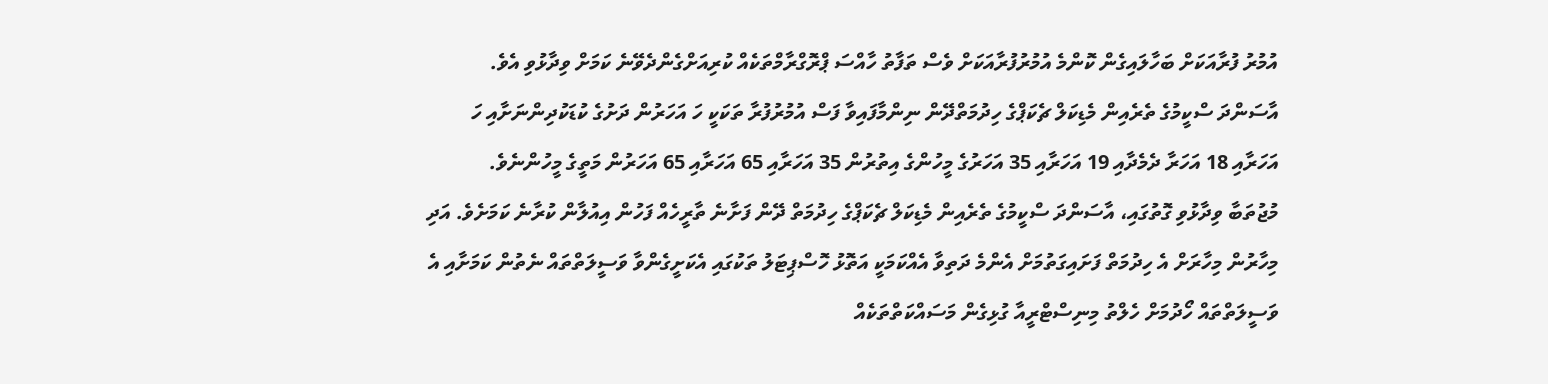އުމުރު ފުރާއަކަށް ބަހާލައިގެން ކޮންމެ އުމުރުފުރާއަކަށް ވެސް ތަފާތު ހާއްސަ ޕްރޮގްރާމްތަކެއް ކުރިއަށްގެންދެވޭނެ ކަމަށް ވިދާޅުވި އެވެ.
އާސަންދަ ސްކީމުގެ ތެރެއިން މެޑިކަލް ޗެކަޕްގެ ހިދުމަތްދޭން ނިންމާފައިވާ ފަސް އުމުރުފުރާ ތަކަކީ ހަ އަހަރުން ދަށުގެ ކުޑަކުދިންނަށާއި ހަ އަހަރާއި 18 އަހަރާ ދެމެދާއި 19 އަހަރާއި 35 އަހަރުގެ މީހުންގެ އިތުރުން 35 އަހަރާއި 65 އަހަރާއި 65 އަހަރުން މަތީގެ މީހުންނެވެ.
މުޖުތަބާ ވިދާޅުވި ގޮތުގައި، އާސަންދަ ސްކީމުގެ ތެރެއިން މެޑިކަލް ޗެކަޕްގެ ހިދުމަތް ދޭން ފަށާނެ ތާރީހެއް ފަހުން އިއުލާން ކުރާނެ ކަމަށެވެ. އަދި މިހާރުން މިހާރަށް އެ ހިދުމަތް ފަށައިގަތުމަށް އެންމެ ދަތިވާ އެއްކަމަކީ އަތޮޅު ހޮސްޕިޓަލު ތަކުގައި އެކަށީގެންވާ ވަސީލަތްތައް ނެތުން ކަމަށާއި އެ ވަސީލަތްތައް ހޯދުމަށް ހެލްތު މިނިސްޓްރީއާ ގުޅިގެން މަސައްކަތްތަކެއް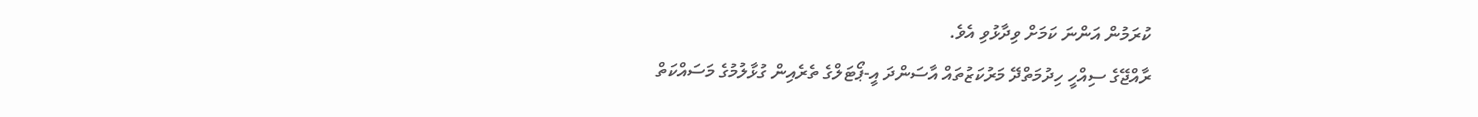ކުރަމުން އަންނަ ކަމަށް ވިދާޅުވި އެވެ.
ރާއްޖޭގެ ސިއްހީ ހިދުމަތްދޭ މަރުކަޒުތައް އާސަންދަ އީ-ޕޯޓަލްގެ ތެރެއިން ގުޅާލުމުގެ މަސައްކަތް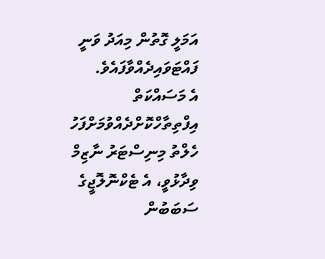އަމަލީ ގޮތުން މިއަދު ވަނީ ފައްޓަވައިދެއްވާފައެވެ.
އެ މަސައްކަތް އިފްތިތާހްކޮށްދެއްވުމަށްފަހު ހެލްތު މިނިސްޓަރު ނާޒިމް ވިދާޅުވީ، އެ ޓެކްނޮލޮޖީގެ ސަބަބުން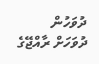ދުވަހުން ދުވަހަށް ރާއްޖޭގެ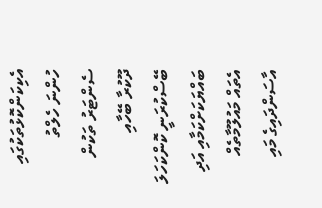އެކިކަންކޮޅުތަކުގައި ހުންނަ ހެލްތު ސެންޓަރު ތަކުން ދޫކުރާ ބޭހާއި ބޭސްކުރަނީ ކޮންކަހަލަ ބައްޔަކަށްކަމާއި އަދި އެތައް މައުލޫމާތެއް އާސަންދައިގެ މައި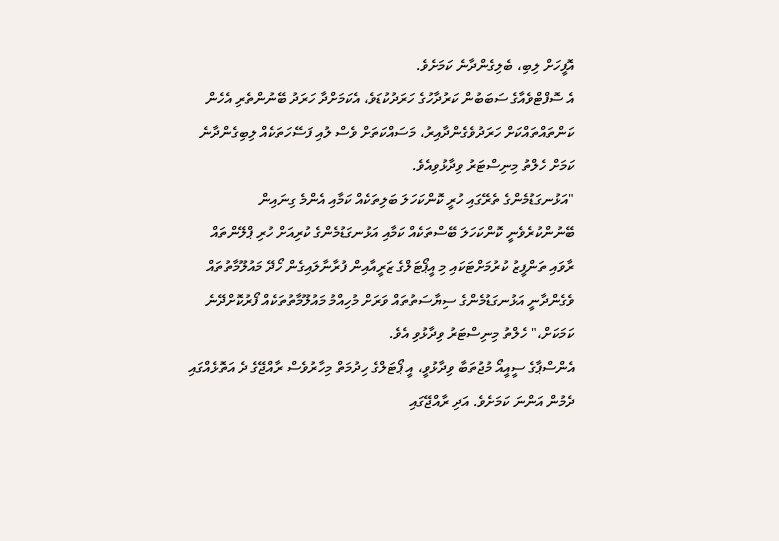އޮފީހަށް ލިބި، ބެލިގެންދާނެ ކަމަށެވެ.
އެ ސޮފްޓްވެއާގެ ސަބަބުން ކަރުދާހުގެ ހަރަދުކުޑަވެ، އެކަމަށްދާ ހަރަދު ބޭނުންތެރި އެހެން ކަންތައްތައްކަށް ހަރަދުވެގެންދާއިރު، މަސައްކަތަށް ވެސް ލުއި ފަސޭހަތަކެއް ލިބިގެންދާނެ ކަމަށް ހެލްތު މިނިސްޓަރު ވިދާޅުވިއެވެ.
"އަޅުނގަޑުމެންގެ ތެރޭގައި ހުރީ ކޮންކަހަލަ ބަލިތަކެއް ކަމާއި އެންމެ ގިނައިން ބޭނުންކުރެވެނީ ކޮންކަހަލަ ބޭސްތަކެއް ކަމާއި އަޅުނގަޑުމެންގެ ކުރިއަށް ހުރި ޕްލޭންތައް ރާވައި ތަންފީޒު ކުރުމަށްޓަކައި މި އީޕޯޓަލްގެ ޒަރީއާއިން ފުރާނާލައިގެން ހޯދޭ މައުލޫމާތުތައް ވެގެންދާނީ އަޅުނގަޑުމެންގެ ސިޔާސަތުތައް ވަރަށް މުހިއްމު މައުލޫމާތުތަކެއް ފޯރުކޮށްދޭނެ ކަމަކަށް،" ހެލްތު މިނިސްޓަރު ވިދާޅުވި އެވެ.
އެންސްޕާގެ ސީއީއޯ މުޖުތަބާ ވިދާޅުވީ، އީ ޕޯޓަލްގެ ހިދުމަތް މިހާރުވެސް ރާއްޖޭގެ ދެ އަތޮޅެއްގައި ދެމުން އަންނަ ކަމަށެވެ. އަދި ރާއްޖޭގައި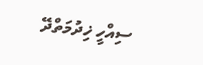ސިއްހީ ޚިދުމަތްދޭ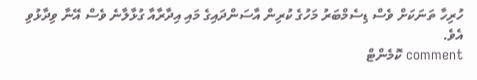ހުރިހާ ތަނަކަށް ވެސް ޑިސެމްބަރު މަހުގެ ކުރިން އާސަންދައިގެ މައި އިދާރާއާ ގުޅާލާނެ ވެސް އޭނާ ވިދާޅުވި އެވެ.
comment ކޮމެންޓް